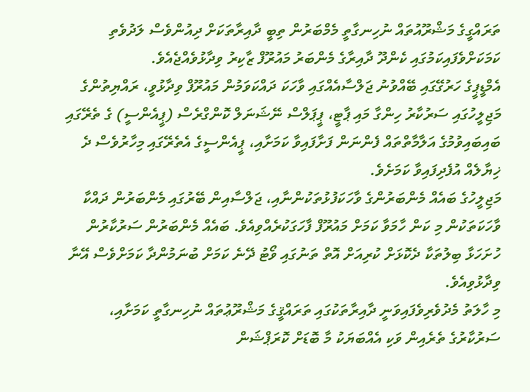ތަރައްގީގެ މަޝްރޫއުތައް ނުހިނގާތީ މެމްބަރުން ތިބީ ދާއިރާތަކަށް ދިއުންވެސް ލަދުވެތި ކަމަކަށްވެފައިކަމުގައި ކެންދޫ ދާއިރާގެ މެންބަރު މައުރޫފް ޒާކިރު ވިދާޅުވެއްޖެއެވެ.
އެމްޑީޕީގެ ހަރުގޭގައި ބޭއްވުނު ޖަލްސާއެއްގައި ވާހަކަ ދައްކަވަމުން މައުރޫފް ވިދާޅުވީ، ރައްޔިތުންގެ މަޖިލީހުގައި ސަރުކާރު ހިންގާ މައި ޕާޓީ، ޕީޕަލްސް ނޭޝަނަލް ކޮންގްރެސް (ޕީއެންސީ) ގެ ތެރޭގައި ބައިބައިވުމުގެ އަލާމާތްތައް ފެންނަން ފަށާފައިވާ ކަމަށާއި، ޕީއެންސީގެ އެތެރޭގައި މިހާރުވެސް ދެ ޚިޔާލެއް އުފެދިފައިވާ ކަމަށެވެ.
މަޖިލީހުގެ ބައެއް މެންބަރުންގެ ވާހަކަފުޅުތަކުންނާއި، ޖަލްސާއިން ބޭރުގައި މެންބަރުން ދައްކާ ވާހަކަތަކުން މި ކަން ހާމަވާ ކަމަށް މައުރޫފް ފާހަގަކުރެއްވިއެވެ. ބައެއް މެންބަރުން ސަރުކާރުން ހުށަހަޅާ ބިލުތަކާ ދެކޮޅަށް ކުރިއަށް އޮތް ތަނުގައި ވޯޓު ދޭނެ ކަމަށް ބުނަމުންދާ ކަމަށްވެސް އޭނާ ވިދާޅުވިއެވެ.
މި ހާލަތު މެދުވެރިވެފައިވަނީ ދާއިރާތަކުގައި ތަރައްޤީގެ މަޝްރޫޢުތައް ނުހިނގާތީ ކަމަށާއި، ސަރުކާރުގެ ތެރެއިން ވަކި އެއްބަޔަކު މާ ބޮޑަށް ކޮރަޕްޝަން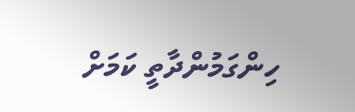ހިންގަމުންދާތީ ކަމަށް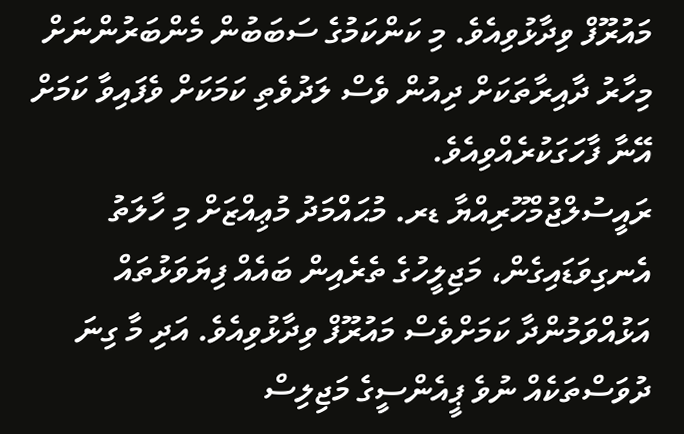މައުރޫފް ވިދާޅުވިއެވެ. މި ކަންކަމުގެ ސަބަބުން މެންބަރުންނަށް މިހާރު ދާއިރާތަކަށް ދިއުން ވެސް ލަދުވެތި ކަމަކަށް ވެފައިވާ ކަމަށް އޭނާ ފާހަގަކުރެއްވިއެވެ.
ރައީސުލްޖުމްހޫރިއްޔާ ޑރ. މުޙައްމަދު މުޢިއްޒަށް މި ހާލަތު އެނގިވަޑައިގެން، މަޖިލީހުގެ ތެރެއިން ބައެއް ފިޔަވަޅުތައް އަޅުއްވަމުންދާ ކަމަށްވެސް މައުރޫފް ވިދާޅުވިއެވެ. އަދި މާ ގިނަ ދުވަސްތަކެއް ނުވެ ޕީއެންސީގެ މަޖިލިސް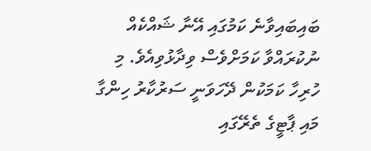ބައިބައިވާނެ ކަމުގައި އޭނާ ޝައްކެއް ނުކުރައްވާ ކަމަށްވެސް ވިދާޅުވިއެވެ. މި ހުރިހާ ކަމަކުން ދޭހަވަނީ ސަރުކާރު ހިންގާ މައި ޕާޓީގެ ތެރޭގައި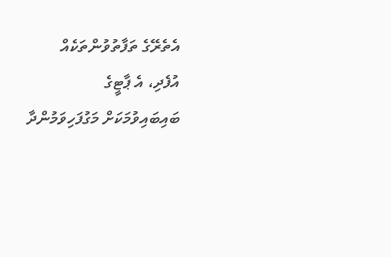އެތެރޭގެ ތަފާތުވުންތަކެއް އުފެދި، އެ ޕާޓީގެ ބައިބައިވުމަކަށް މަގުފަހިވަމުންދާ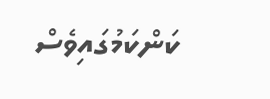ކަންކަމުގައިވެސް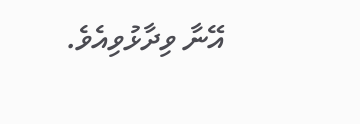އޭނާ ވިދާޅުވިއެވެ.